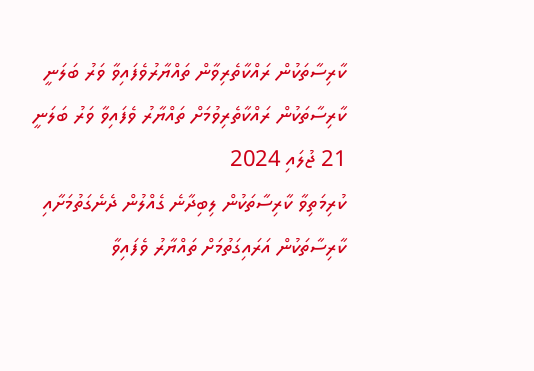ކާރިސާތަކުން ރައްކާތެރިވާން ތައްޔާރުވެފައިވާ ވަރު ބަލަނީ
ކާރިސާތަކުން ރައްކާތެރިވުމަށް ތައްޔާރު ވެފައިވާ ވަރު ބަލަނީ
21 ޖުލައި 2024
ކުރިމަތިވާ ކާރިސާތަކުން ލިބިދާނެ ގެއްލުން ދެނެގަތުމަށާއި ކާރިސާތަކުން އަރައިގަތުމަށް ތައްޔާރު ވެފައިވާ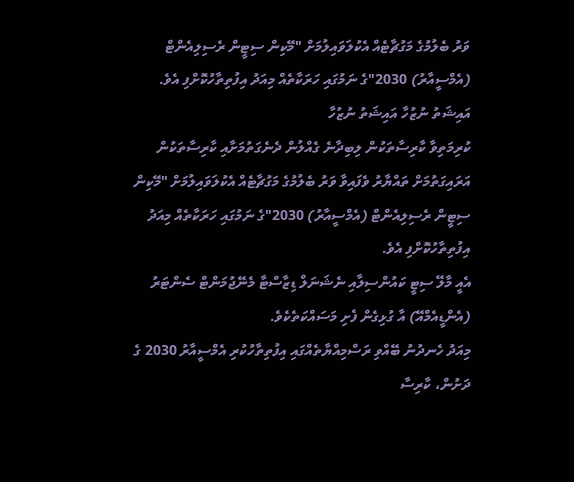ވަރު ބެލުމުގެ މަގުޗާޓެއް އެކުލަވައިލުމަށް "މޭކިން ސިޓީން ރެސިލިއެންޓް (އެމްސީއާރު) 2030"ގެ ނަމުގައި ހަރަކާތެއް މިއަދު އިފުތިތާހުކޮށްފި އެވެ.
އައިޝަތު ނުޒުހާ އައިޝަތު ނުޒުހާ
ކުރިމަތިވާ ކާރިސާތަކުން ލިބިދާނެ ގެއްލުން ދެނެގަތުމަށާއި ކާރިސާތަކުން އަރައިގަތުމަށް ތައްޔާރު ވެފައިވާ ވަރު ބެލުމުގެ މަގުޗާޓެއް އެކުލަވައިލުމަށް "މޭކިން ސިޓީން ރެސިލިއެންޓް (އެމްސީއާރު) 2030"ގެ ނަމުގައި ހަރަކާތެއް މިއަދު އިފުތިތާހުކޮށްފި އެވެ.
އެއީ މާލޭ ސިޓީ ކައުންސިލާއި ނެޝަނަލް ޑިޒާސްޓާ މެނޭޖުމަންޓް ސެންޓަރު (އެންޑީއެމްއޭ) އާ ގުޅިގެން ފެށި މަސައްކަތެކެވެ.
މިއަދު ހެނދުނު ބޭއްވި ރަސްމިއްޔާތެއްގައި އިފުތިތާހުކުރި އެމްސީއާރު 2030 ގެ ދަށުން، ކާރިސާ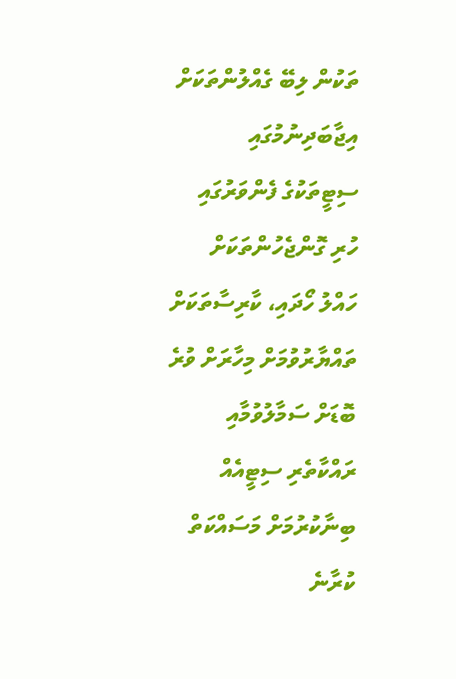ތަކުން ލިބޭ ގެއްލުންތަކަށް އިޖާބަދިނުމުގައި ސިޓީތަކުގެ ފެންވަރުގައި ހުރި ގޮންޖެހުންތަކަށް ހައްލު ހޯދައި، ކާރިސާތަކަށް ތައްޔާރުވުމަށް މިހާރަށް ވުރެ ބޮޑަށް ސަމާލުވުމާއި ރައްކާތެރި ސިޓީއެއް ބިނާކުރުމަށް މަސައްކަތް ކުރާނެ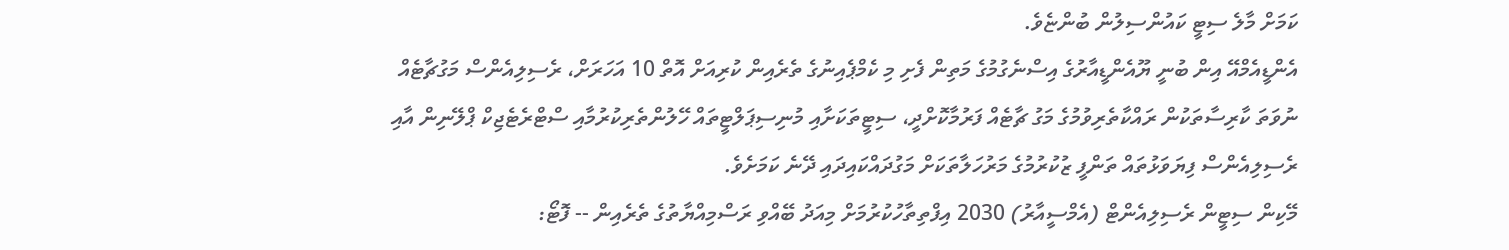ކަމަށް މާލެ ސިޓީ ކައުންސިލުން ބުންޏެވެ.
އެންޑީއެމްއޭ އިން ބުނީ ޔޫއެންޑީއާރުގެ އިސްނެގުމުގެ މަތިން ފެށި މި ކެމްޕެއިނުގެ ތެރެއިން ކުރިއަށް އޮތް 10 އަހަރަށް، ރެސިލިއެންސް މަގުޗާޓެއް ނުވަތަ ކާރިސާތަކުން ރައްކާތެރިވުމުގެ މަގު ޗާޓެއް ފަރުމާކޮށްދީ، ސިޓީތަކަށާއި މުނިސިޕަލްޓީތައް ހޭލުންތެރިކުރުމާއި ސްޓްރެޓެޖިކް ޕްލޭނިން އާއި ރެސިލިއެންސް ފިޔަވަޅުތައް ތަންފީ ޒުކުރުމުގެ މަރުހަލާތަކަށް މަގުދައްކައިދައި ދޭނެ ކަމަށެވެ.
މޭކިން ސިޓީން ރެސިލިއެންޓް (އެމްސީއާރު) 2030 އިފްތިތާހުކުރުމަށް މިއަދު ބޭއްވި ރަސްމިއްޔާތުގެ ތެރެއިން -- ފޮޓޯ: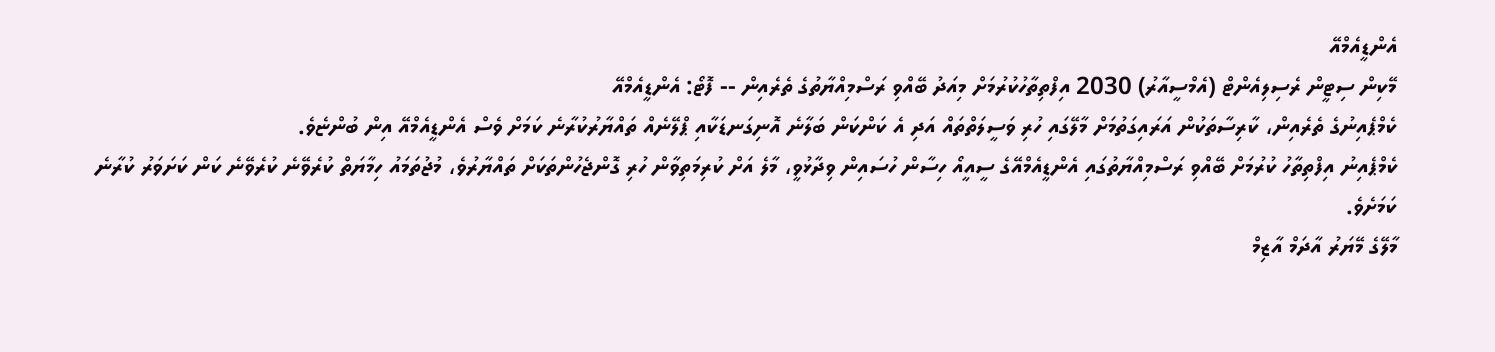އެންޑީއެމްއޭ
މޭކިން ސިޓީން ރެސިލިއެންޓް (އެމްސީއާރު) 2030 އިފްތިތާހުކުރުމަށް މިއަދު ބޭއްވި ރަސްމިއްޔާތުގެ ތެރެއިން -- ފޮޓޯ: އެންޑީއެމްއޭ
ކެމްޕެއިނުގެ ތެރެއިން، ކާރިސާތަކުން އަރައިގަތުމަށް މާލޭގައި ހުރި ވަސީލަތްތައް އަދި އެ ކަންކަން ބަލާނެ އޮނިގަނޑަކާއި ޕްލޭނެއް ތައްޔާރުކުރާނެ ކަމަށް ވެސް އެންޑީއެމްއޭ އިން ބުންޏެވެ.
ކެމްޕެއިނު އިފްތިތާހު ކުރުމަށް ބޭއްވި ރަސްމިއްޔާތުގައި އެންޑީއެމްއޭގެ ސީއީއޯ ހިސާން ހުސައިން ވިދާޅުވީ، މާލެ އަށް ކުރިމަތިވާން ހުރި ގޮންޖެހުންތަކަށް ތައްޔާރުވެ، މުޖުތަމައު ހިމާޔަތް ކުރެވޭނެ ކުރެވޭނެ ކަން ކަށަވަރު ކުރާނެ ކަމަށެވެ.
މާލޭގެ މޭޔަރު އާދަމް އާޒިމް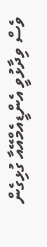ވެސް ވިދާޅުވީ އެންޑީއެމްއޭއާ ގުޅިގެން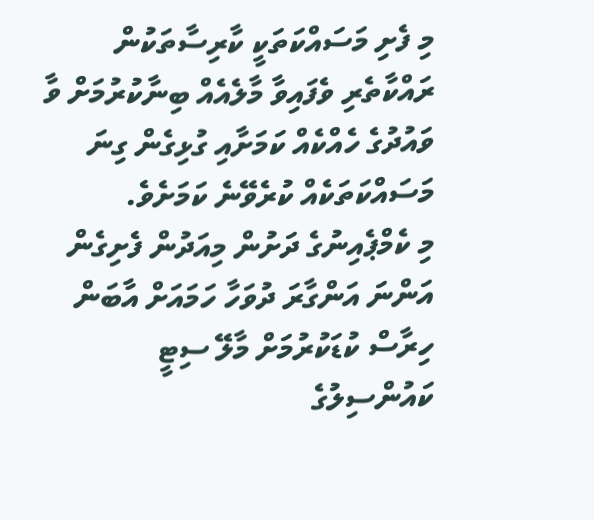މި ފެށި މަސައްކަތަކީ ކާރިސާތަކުން ރައްކާތެރި ވެފައިވާ މާލެއެއް ބިނާކުރުމަށް ވާ ވައުދުގެ ހެއްކެއް ކަމަށާއި ގުޅިގެން ގިނަ މަސައްކަތަކެއް ކުރެވޭނެ ކަމަށެވެ.
މި ކެމްޕެއިނުގެ ދަށުން މިއަދުން ފެށިގެން އަންނަ އަންގާރަ ދުވަހާ ހަމައަށް އާބަން ހިރާސް ކުޑަކުރުމަށް މާލޭ ސިޓީ ކައުންސިލުގެ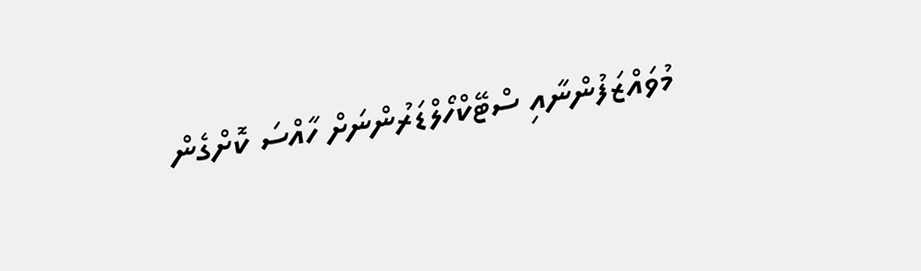މުވައްޒަފުންނާއި ސްޓޭކްހޯލްޑަރުންނަށް ހާއްސަ ކޮށްގެން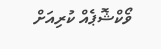ވޯކްޝޮޕެއް ކުރިއަށް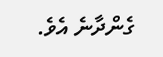ގެންދާނެ އެވެ.